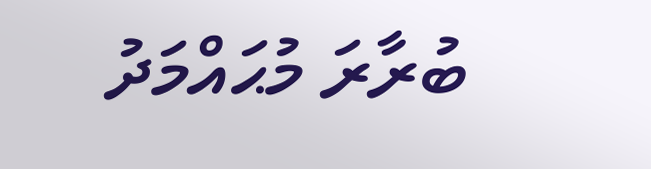ބުރާރަ މުޙައްމަދު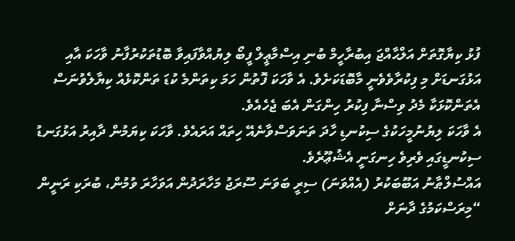ފުޅު ކިޔާގޮތަށް އަލްޙާއްޖަ އިބުރާހީމް ބުނި އިސްމާޢީލް ފީބޯ ލިޔުއްވާފައިވާ ބޮޑުތަކުރުފާނު ވާހަކަ އާއި އަޅުގަނޑަށް މި ފިކުރާވެވެނީ މާބޮޑަކަށެވެ. އެ ވާހަކަ ފޮތުން ހަމަ ކިތަންމެ ކުޑަ ތަންކޮޅެއް ކިޔާލެވުނަސް އެތަންކޮޅަކާ މެދު ވިސްނާ ފިކުރު ހިންގަން އެބަ ޖެހެއެވެ.
އެ ވާހަކަ ލިޔުނުމީހަކުގެ ސިކުނޑި ހާދަ ތަނަވަސްވާނެއޭ ހިތައް އަރައެވެ. ވާހަކަ ކިޔަމުން ދާއިރު އަޅުގަނޑު ސިކުނޑީގައި ވެރިވެ ހިނގަނީ އެޝުޢޫރެވެ.
އައްސުލްޠާނު އަބޫބަކުރު (އެއްވަނަ) ސިރީ ބަވަނަ ސޫރަޖު މަހާރަދުން އަވަހާރަ ވުމުން، ބުރަކި ރަނީން “މިރަސްކަމުގެ ދާނަށް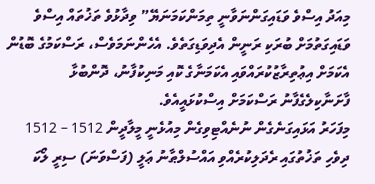މިއަދު އިސްވެ ވަޑައިގަންނަވާނީ ތިމަންކަމަނަޔޭ” ވިދާޅުވެ ތަޚުތައް އިސްވެ ވަޑައިގަތުމަށް ބުރަކި ރަނީން އެދިވަޑިގަތެވެ. އެހެންނަމަވެސް، ރަސްކަމުގެ ބޮޑުން އެކަމަށް އިޢުތިރާޒުކުރައްވައި އެކަމަނާގެ ކޮއި މަނިކުފާނު، ދޮންބުޅާ ފާށަނާކިލެގެފާނު ރަސްކަމަށް އިސްކުޅައީއެވެ.
މިފަހަރު އަޅައިގަނެގެން ނުނެއްޓިވިގެން މިއުޅެނީ މީލާދީން 1512 – 1512 ދިވެހި ތަޚުތުގައި ރެދަލިކުރެއްވި އައްސުލްޠާނު ޢަލީ (ފަސްވަނަ) ސިރީ ލޯކަ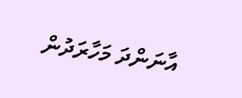އާނަންދަ މަހާރަދުން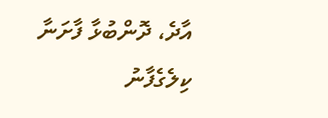އާދެ، ދޮންބުޅާ ފާށަނާ ކިލެގެފާނު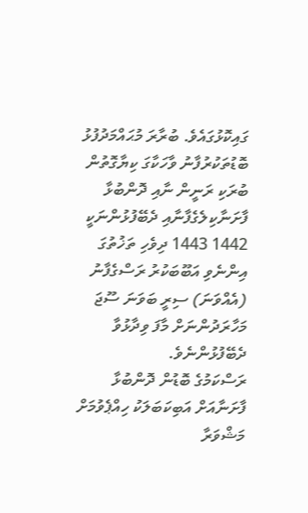ގައިކޮޅުގައެވެ. ބުރާރަ މުޙައްމަދުފުޅު ބޮޑުތަކުރުފާނު ވާހަކާގަ ކިޔާގޮތުން ބުރަކި ރަނީން ނާއި ދޮންބުޅާ ފާށަނާކިލެގެފާނާއި ދެބޭފުޅުންނަކީ 1442 1443 ދިވެހި ތަޚުތުގަ އިންނެވި އަބޫބަކުރު ރަސްގެފާނު (އެއްވަނަ) ސިރީ ބަވަނަ ސޫޖަ މަހާރަދުންނަށް މާފަ ވިދާޅުވާ ދެބޭފުޅުންނެވެ.
ރަސްކަމުގެ ބޮޑުން ދޮންބުޅާ ފާށަނާއަށް އަބިކަބަލަކު ހިއްޕެވުމަށް މަޝްވަރާ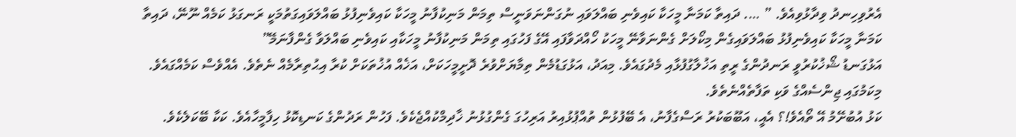އެރުވިހިނދު ވިދާޅުވިއެވެ. ” …. ދައިތާ ކަމަނާ މީހަކާ ކައިވެނި ބައްލަވައި ނުގަންނަވަނީސް ތިމަން މަނިކުފާނު މީހަކާ ކައިވެނިފުޅު ބައްލަވައިގަތުމަކީ ރަނގަޅު ކަމެއް ނޫނޭ، ދައިތާ ކަމަނާ މީހަކާ ކައިވެނިފުޅު ބައްލަވައިގެން މިކޯލަށް ގެންނަވާނޭ މީހަކު ހޯއްދަވާފައި އޭގެ ފަހުގައި ތިމަން މަނިކުފާނު މީހަކާއި ކައިވެނި ބައްލަވާ ގެންފާނަމޭ”
އަޅުގަނޑު ޝޯޚުކުރުވީ ރަނދުންގެ ރީތި އަޚުލާގުފުޅާއި މެދުގައެވެ. މިއަދު، އަޅުގަޑުމެން ތިމާޔަށްވުރެ ދޮށީމީހަކަށް، އަޚެއް އުޚުތަކަށް ކުރާ އިޙުތިރާމެއް ނެތެވެ. އެއްވެސް ކަމެއްގައެވެ. މިކަމުގައި ޖިންސެއްގެ ވަކި ތަފާތެއްނެތެވެ.
ކަޅު އުބުށޭމު އޭ ތޯއެވެ!؟ އެއީ، އަބޫބަކުރު ރަސްގެފާނު، އެ ބޭފުޅުން ތުއްޕުޅުއިރު އަރިހުގަ ގެންގުޅުނު ޚާދިމްކުއްޖެކެވެ. ފަހުން ރަދުންގެ ކަނޑިކޮޅު ހިފާމީހާއެވެ. ކަކާ ބޭކަލެކެވެ.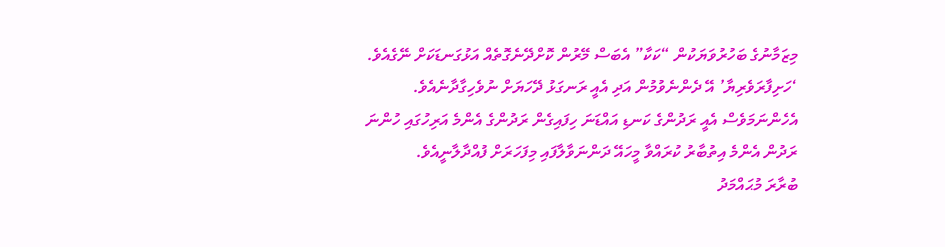މިޒަމާނުގެ ބަހުރުވަޔަކުން “ކަކާ” އެބަސް މޭރުން ކޮށްދޭނެގޮތެއް އަޅުގަނޑަކަށް ނޭގެއެވެ. ‘ހަށިފާރަވެރިޔާ’ އޭ ދެންނެވުމުން އަދި އެއީ ރަނގަޅު ދޭހަޔަށް ނުވެހިގާދާނެއެވެ. އެހެންނަމަވެސް އެއީ ރަދުންގެ ކަނޑި އައްޑަނަ ހިފައިގެން ރަދުންގެ އެންމެ އަރިހުގައި ހުންނަ ރަދުން އެންމެ އިތުބާރު ކުރައްވާ މީހައޭ ދަންނަވާލާފައި މިފަހަރަށް ފުއްދާލާނީއެވެ.
ބުރާރަ މުޙައްމަދު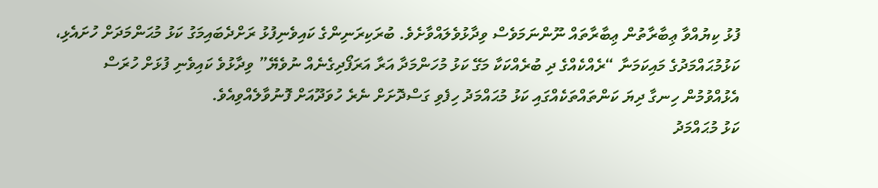ފުޅު ކިޔުއްވާ ޢިބާރާތުން ޢިބާރާތައް ނޫންނަމަވެސް ވިދާޅުވެލައްވާށެވެ. ބުރަކިރަނިންގެ ކައިވެނިފުޅު ރަށްދެބައިމަގު ކަޅު މުޙަންމަދަށް ހުށައެޅި، ކަޅުމުޙައްމަދުގެ މައިކަމަނާ “ރެއްކެއްގެ ދި ބުރެއްކަކާ މަގޭ ކަޅު މުހަންމަދާ އަރާ އަރަފޯދިގެނެއް ނުވެޔޭ” ވިދާޅުވެ ކައިވެނި ފުޅަށް ހުރަސް އެޅުއްވުމުން ހިނގާ ދިޔަ ކަންތައްތަކެއްގައި ކަޅު މުޙައްމަދު ހިފެވި ގަސްދޮށަށް ނެރެ ހުވަދޫއަށް ފޮނުވާލެއްވިއެވެ.
ކަޅު މުޙައްމަދު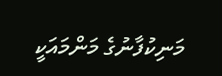މަނިކުފާނުގެ މަންމައަކީ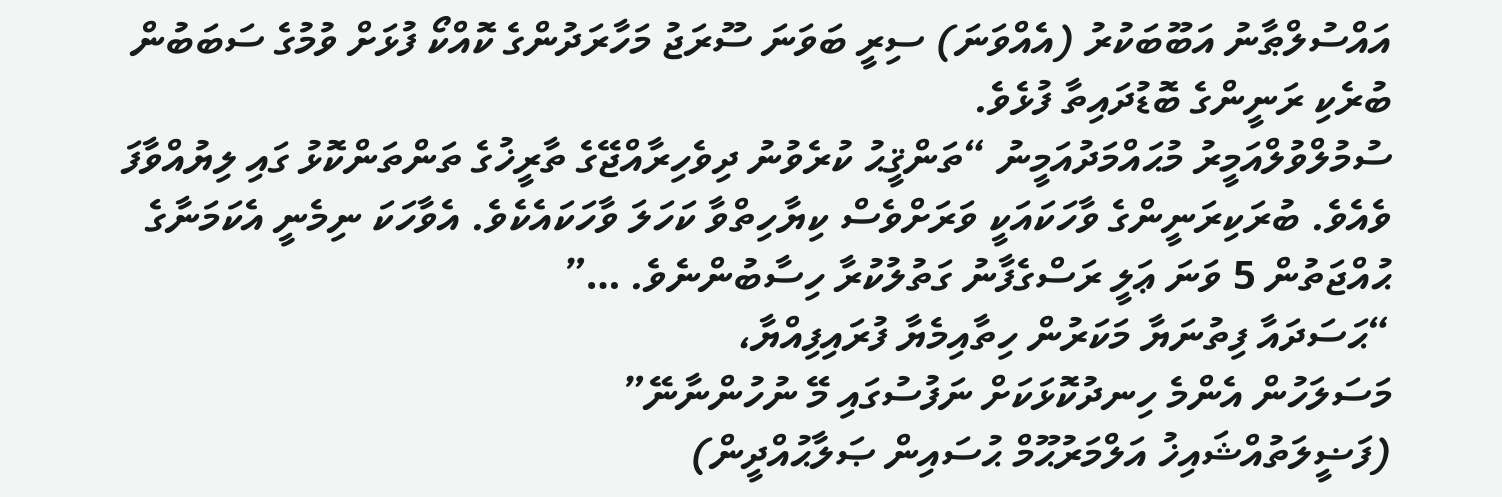އައްސުލްޠާނު އަބޫބަކުރު (އެއްވަނަ) ސިރީ ބަވަނަ ސޫރަޖު މަހާރަދުންގެ ކޮއްކޯ ފުޅަށް ވުމުގެ ސަބަބުން ބުރެކި ރަނީންގެ ބޮޑުދައިތާ ފުޅެވެ.
ސުމުލްވުލްއަމީރު މުޙައްމަދުއަމީނު “ތަންޤީޙު ކުރެވުނު ދިވެހިރާއްޖޭގެ ތާރީޚުގެ ތަންތަންކޮޅު ގައި ލިޔުއްވާފަ ވެއެވެ. ބުރަކިރަނީންގެ ވާހަކައަކީ ވަރަށްވެސް ކިޔާހިތްވާ ކަހަލަ ވާހަކައެކެވެ. އެވާހަކަ ނިމެނީ އެކަމަނާގެ ޙުއްޖަތުން 5 ވަނަ ޢަލީ ރަސްގެފާނު ގަތުލުކުރާ ހިސާބުންނެވެ. …”
“ޙަސަދައާ ފިތުނަޔާ މަކަރުން ހިތާއިމެޔާ ފުރައިފިއްޔާ،
މަސަލަހުން އެންމެ ހިނދުކޮޅަކަށް ނަފުސުގައި މޭ ނުހުންނާނޭ”
(ފަޟީލަތުއްޝައިޚު އަލްމަރުޙޫމް ޙުސައިން ޞަލާޙުއްދީން)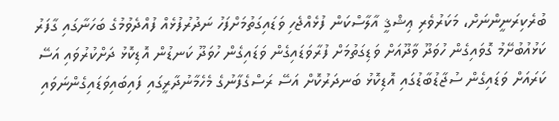ބުރެކިރަނީންނަށް، މަކަރުވެރި ޢިޝްޤީ އާލާސްކަން ފުޅެއްޖެހި ވަޑައިގަތުމަށްފަހު ނަދުރުފުޅެއް ފުއްދެވުމުގެ ބަހަނާގައި ގާފަރު ކަޅުއުބުށޭމު ގޮވައިގެން ހުވަދޫ ވާދޫއަށް ވަޑިގަތުމަށް ފުރާވަޑައިގެން ވަޑައިގެން ހުވަދޫ ކަނޑުން އޮޑިކޮޅު ދަށްކުރުވައި އަސޭ ކަރައަށް ވަޑައިގެން ސުޖާޑުބާޑުގައި އޮޑިކޮޅު ބަނދަރުކޮށް އަސޭ ރަސްގެފާނުގެ މެހެމާނުދާރީގައި ފައިބައިވަޑައިގެންނަވައި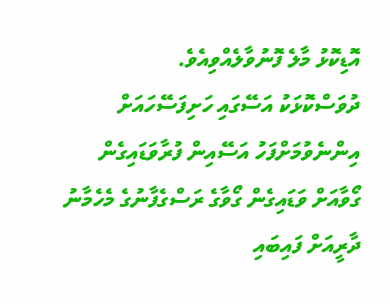އޮޑިކޮޅު މާލެ ފޮނުވާލެއްވިއެވެ.
ދުވަސްކޮޅަކު އަސޭގައި ހަށިފަސޭހައަށް އިންނެވުމަށްފަހު އަސޭއިން ފުރާވަޑައިގެން ގޯވާއަށް ވަޑައިގެން ގޯވާގެ ރަސްގެފާނުގެ މެހެމާނު ދާރީއަށް ފައިބައި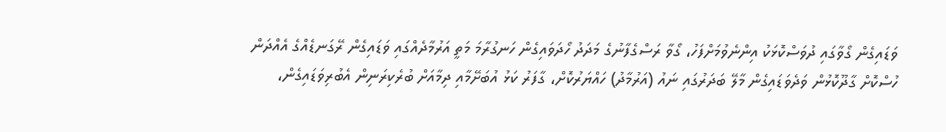ވަޑައިގެން ގޯވާގައި ދުވަސްކޮޅަކު އިންނެވުމަށްފަހު، ގޯވާ ރަސްގެފާނުގެ މަދަދު ހޯދަވައިގެން ހަނގުރާމަ މަތީ އަރުމާދެއްގައި ވަޑައިގެން ރޭގަނޑެއްގެ އެއްދަން ހުސްކޮށް ގާދޫކޮޅުން ވަދެވަޑައިގެން މާލޭ ބަދަރުގައި ނައު (އަރުމާދު) ހައްޔަރުކޮށް، ގާފަރު ކަޅު އުބަށޭމާއި ދިމާއަށް ބުރެކިރަނިން އެބުރިވަޑައިގެން،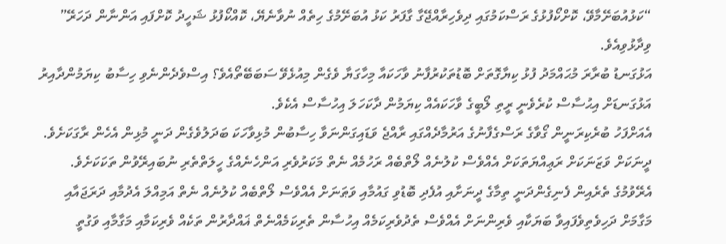“ކަޅުއުބަށޭމާވޭ، ކޮށްކޯފުޅުގެ ރަސްކަމުގައި ދިވެހިރާއްޖޭގާ ގާފަރު ކަޅު އުބަށޭމުގެ ހިތެއް ނުވާނެޔޭ، ކޮއްކޯފުޅު ޝަހީދު ކޮށްފައި އަންނާން ދަހަރޭ” ވިދާޅުވިއެވެ.
އަޅުގަނޑު ބުރާރަ މުޙައްމަދު ފުޅު ކިޔާގޮތަށް ބޮޑުތަކުރުފާނު ވާހަކައާ މިހާގަޔާ ވެގެން މިއުޅެވޭ ސަބަބޭތޯއެވެ؟ އިސްވެދެންނެވި ހިސާބު ކިޔަމުންދާއިރު އަޅުގަނޑަށް އިޙުސާސް ކުރެވެނީ ރީތި ލޯބީގެ ވާހަކައެއް ކިޔަމުން ދާކަހަލަ އިހުސާސް އެކެވެ.
އެއަށްފަހު ބުރެކިރަނީން ގޯވާގެ ރަސްގެފާނުގެ އަރުމާދެއްގައި ރާއްޖެ ވަޑައިގަންނަވާ ހިސާބުން މުޅިވާހަކަ ބަދަލުވެގެން ދަނީ މުޅިން އެހެން ރާގަކަށެވެ. ދީނަކަށް ވަޒަނަކަށް ރަޢިއްޔަތަކަށް އެއްވެސް ކުލުނެއް ލޯތްބެއް ރަހުމެއް ނެތް މަކަރުވެރި އަންހެނެއްގެ ހީލަތްތެރި ނުބައިރޭވުން ތަކަކަށެވެ. އެރޭވުމުގެ ތެރެއިން ފެނިގެންދަނީ ތިމާގެ ދީނަށާއި އުފެދި ބޮޑުވި ގައުމާއި ވަޠަނަށް އެއްވެސް ލޯތްބެއް ކުލުނެއް ނެތް އަމިއްލަ އެދުމާއި ދަރަޖައާއި މަގާމަށް ދަހިވެތިވެފައިވާ ބަޔަކާއި ވެރިންނަށް އެއްވެސް ތެދުވެރިކަމެއް އިހުސާން ތެރިކަމެއްނެތް ޣައްދާރުން ތަކެއް ވެރިކަމާއި މަގާމާއި ވަގުތީ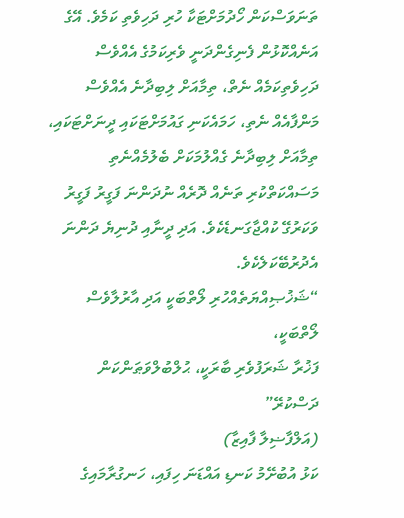ތަނަވަސްކަން ހޯދުމަށްޓަކާ ހުރި ދަހިވެތި ކަމެވެ. އޭގެ އަނެއްކޮޅުން ފެނިގެންދަނީ ވެރިކަމުގެ އެއްވެސް ދަހިވެތިކަމެއް ނެތް، ތިމާއަށް ލިބިދާނެ އެއްވެސް މަންފާއެއް ނެތި، ހަމައެކަނި ގައުމަށްޓަކައި ދީނަށްޓަކައި، ތިމާއަށް ލިބިދާނެ ގެއްލުމަކަށް ބެލުމެއްނެތި މަސައްކަތްކުރި ތަނެއް ދޮރެއް ނުދަންނަ ފަގީރު ފަގީރު ވަކަރުގޭ ކުއްޖާގަނޑެކެވެ. އަދި ދީނާއި ދުނިޔެ ދަންނަ އެދުރުބޭކަލެކެވެ.
“ޝަޚުޞިއްޔަތެއްހުރި ލޯތްބަކީ އަދި އާރުލާވެސް ލޯތްބަކީ،
ފަޚުރާ ޝަރަފުވެރި ބާރަކީ، ޙުލްބުލްވަޠަންކަން ދަސްކުރޭ”
(އަލްފާޟިލާ ފާއިޒާ)
ކަޅު އުބުށޭމު ކަނޑި އައްޑަނަ ހިފައި، ހަނގުރާމައިގެ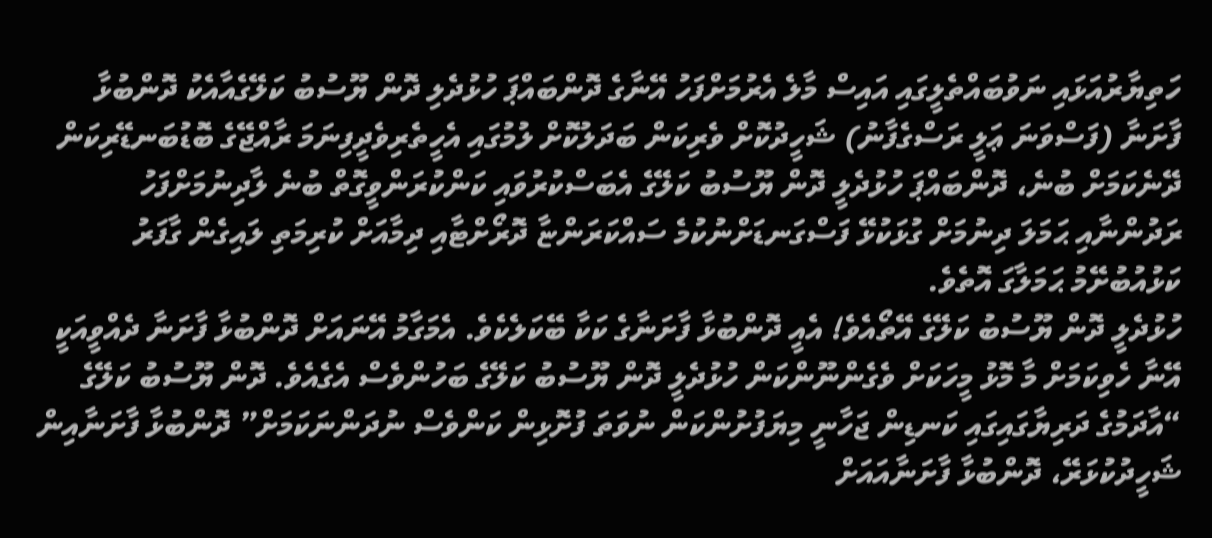ހަތިޔާރުއަޅައި ނަވުބައްތެލީގައި އައިސް މާލެ އެރުމަށްފަހު އޭނާގެ ދޮންބައްޕަ ހުޅުދެލި ދޮން ޔޫސުބު ކަލޭގެއާއެކު ދޮންބުޅާ ފާށަނާ (ފަސްވަނަ ޢަލީ ރަސްގެފާނު) ޝަހީދުކޮށް ވެރިކަން ބަދަލުކޮށް ލުމުގައި އެހީތެރިވެދީފިނަމަ ރާއްޖޭގެ ބޮޑުބަނޑޭރިކަން ދޭނެކަމަށް ބުނެ، ދޮންބައްޕަ ހުޅުދެލީ ދޮން ޔޫސުބު ކަލޭގެ އެބަސްކުރުވައި ކަންކުރަންވީގޮތް ބުނެ ލާދިނުމަށްފަހު ރަދުންނާއި ޙަމަލަ ދިނުމަށް ގުޅަކުޅޭ ފަސްގަނޑަށްނުކުމެ ސައްކަރަންޏާ ދޮރޯށްޓާއި ދިމާއަށް ކުރިމަތި ލައިގެން ގާފަރު ކަޅުއުބުށޭމު ޙަމަލާގަ އޮތެވެ.
ހުޅުދެލީ ދޮން ޔޫސުބު ކަލޭގެ އޭތޯއެވެ! އެއީ ދޮންބުޅާ ފާށަނާގެ ކަކާ ބޭކަލެކެވެ. އެމަގާމު އޭނައަށް ދޮންބުޅާ ފާށަނާ ދެއްވީއަކީ އޭނާ ހެވިކަމަށް މާ މޮޅު މީހަކަށް ވެގެންނޫންކަން ހުޅުދެލީ ދޮން ޔޫސުބު ކަލޭގެ ބަހުންވެސް އެގެއެވެ. ދޮން ޔޫސުބު ކަލޭގެ “އާދަމުގެ ދަރިޔާގައިގައި ކަނޑިން ޖަހާނީ މިޔަފުށުންކަން ނުވަތަ ފުށޮޅިން ކަންވެސް ނުދަންނަކަމަށް” ދޮންބުޅާ ފާށަނާއިން ޝަހީދުކުޅަރޭ، ދޮންބުޅާ ފާށަނާއައަށް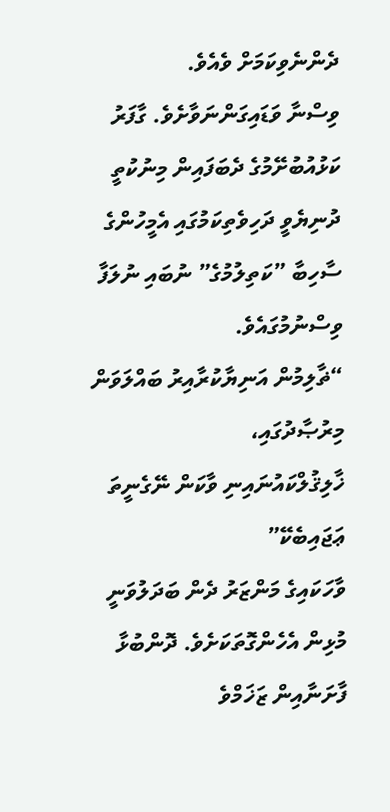ދެންނެވިކަމަށް ވެއެވެ.
ވިސްނާ ވަޑައިގަންނަވާށެވެ. ގާފަރު ކަޅުއުބުށޭމުގެ ދެބަފައިން މިނުކުތީ ދުނިޔެވީ ދަހިވެތިކަމުގައި އެމީހުންގެ ސާހިބާ ”ކަތިލުމުގެ” ނުބައި ނުލަފާ ވިސްނުމުގައެވެ.
“ޡާލިމުން އަނިޔާކުރާއިރު ބައްލަވަން މިރުޞާދުގައި،
ޚާލިޤުލްކައުނައިނި ވާކަން ނޭގެނީތަ ޢަޖައިބެކޭ”
ވާހަކައިގެ މަންޒަރު ދެން ބަދަލުވަނީ މުޅިން އެހެންގޮތަކަށެވެ. ދޮންބުޅާ ފާށަނާއިން ޒަޚަމްވެ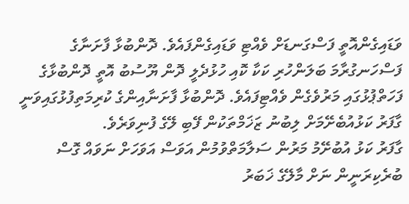ވަޑައިގެންއޮތީ ފަސްގަނޑަށް ވެއްޓި ވަޑައިގެންފައެވެ. ދޮންބުޅާ ފާށަނާގެ ފަސްހަނގުރާމަ ބަލަންހުރި ކަކާ ކޮއި ހުޅުދެލީ ދޮން ޔޫސުބު އޮތީ ދޮންބުޅާގެ ފަހަތްޕުޅުގައި މަރުވެގެން ވެއްޓިފައެވެ. ދޮންބުޅާ ފާށަނާއިންގެ ކުރިމަތިފުޅުގައިވަނީ ގާފަރު ކަޅުއުބެށޭމަށް ލިބުނު ޒަޚަމްތަކުން ފޭބި ލޭގެ ފުނިވަރެވެ.
ގާފަރު ކަޅު އުބުށޭމު މަރުން ސަލާމަތްވުމުން އަވަސް އަވަހަށް ނަވައް ގޮސް ބުރެކިރަނީން ނަށް މާލޭގެ ޚަބަރު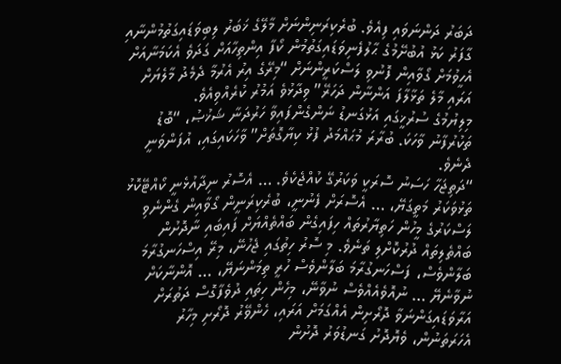ދަބަރު ދަންނަވައި ފިއެވެ. ބުރެކިރަނިންނަށް މާލޭގެ ޚަބަރު ލިބިވަޑައިގަތުމުންނާއި ގާފަރު ކަޅު އުބުށޭމުގެ ޙާލުފެނިވަޑައިގަތުމުން ކޯފާ އިންތިހާއަށް ގަދަވެ އެކަމަނާއަށް އެހީވުމަށް ގޯވާއިން ފޮނުވި ލަސްކަރީންނަށް “މިރޭގެ އިރު އެރުމާ ދެމެދު މާލެޔަށް އަރައި މާލެ ތަޅާލާފަ އަންނާން ދަހަރޭ” ވިދާޅުވެ އަމުރު ކުރެއްވިއެވެ.
މިލިޔުމުގެ ސުރުޚީގައި އަޅުގަނޑު ނަންގެންފައިވާ ހަރުދަނާ ޝަޚުޞު، “ބޮޑު ތަކުރުފާނު ވާހަކަ. ބުރާރަ މުޙައްމަދު ފުޅު ކިޔާގޮތަށް” ވާހަކައިގައި، އުފަންވަނީ ދެނެވެ.
“ދަތިޖަހާ ހަސަނު ސޮރަކީ ވަކަރުގޭ ކުއްޖެކެވެ. … އެސޮރު ނިދާއުޅެނީ ކޯއްޓޭކޮޅު ތަޅުވަކަރު މަތީގަޔޭ، … އެސޮރަށް ފެނުނީ، ބުރެކިރަނީން ގޯވާއިން ގެންނެވި ލަސްކަރުގެ މީހުން ހަތިޔާރުތައް ހިފައިގެން ބައްތެއްޔަށް ފައިބައި ނާދޮށުން ބައްތެލިތައް ދުރުކޮށްލި ތަނެވެ. މި ސޮރު ހިތުގައި ޖެހުނޭ، މިރޭ އިސްހަނގުރާމަ ބަލާންވެސް، ފަސްހަނގުރާމަ ބަލާންވެސް ހުރީ ތިމަންނަޔޭ، … އޮންނާކަށް ނުވާނެޔޭ … ނުއޮވެއެއްވެސް ނުވާނޭ، މިހެން ހިތައި ދުވެފާގޮސް ދަތުރަށް އަރާވަޑައިގަންނަވާ ދޮރޯށިން އެއްގަމަށް އަރައި، ހެންވޭރު ދޮރޯށި މިހާރު އެހަރަތަނުން، ވެޔޮދޮށު ގަނޑުވަރު ދޮށުން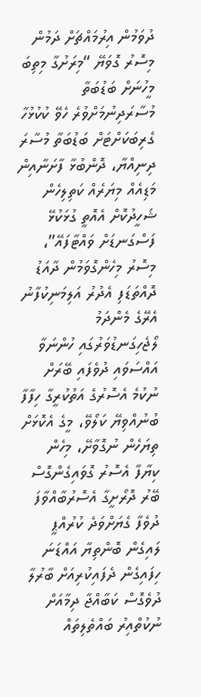ދުވަމުން އިރުމައްޗަށް ދަމުން މިސޮރު ގޮވަޔޭ “މިރަށުގާ މިތިބަ މީހުނަށް ބަޑުބަތާ މުސާރަދިނުމަށްވުރެ ހެވޭ ކުކުޅުހާ ގެރިބަކަށްޓަށް ބަޑުބަތާ މުސާރަ ދިނިއްޔާ، ދޮންބުޅާ ފާށަނާއިން މަޑިއެއް މިޔަރެއް ކަތިލިހެން ޝަހީދުކޮށް އެއޮތީ ގުޅަކުޅޭ ފަސްގަނޑަށް ވައްޓާފައޭ”، މިސޮރު މިހެންގޮވަމުން ދާއަޑު ދޮއްތަޑަފި އެދުރު އަލިމަނިކުފާނު އެރޭގެ މެންދަމު ލޯޖެހިގަނޑުވަރުގައި ހުންނަވާ އައްސަވައި ދުވެފައި ބޭރަށް ނުކުމެ އެސޮރުގެ އަތުކުރީގާ ހިފާފާ ބުނުއްވިޔޭ ކަލޯވޭ، މީގެ އެކޮޅަށް ތިޔަހެން ނުގޮވާށޭ، މިހެން ކިޔާފާ އެސޮރު ގޮވައިގެންގޮސް ބޭރު ދޮރޯށީގާ އެސޮރުބާއްވާފަ ދުވެފާ ގެޔަށްވަދެ ކުރުއްޕީ ލައިގެން ބޮންތިޔާ އައްޑަނަ ހިފައިގެން ދެފައިކުރިއަށް ބާރުލާ ދުވެގޮސް ކަބާއްޖާ ދިމާއަށް ނުކުތްއިރު ބައްތެލިތައް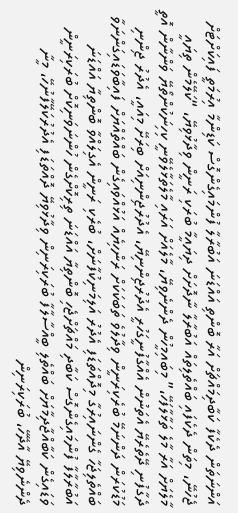އަންނަތަން ދެކެފާ ކަބާދިމައްޗަށް އަރާ ބޮންތި އައްޑަނަ އަބުރާލާ ފުންމައިގެންގޮސް ކަޑިންމާ އިރުމަތީ ފައިކަށްޓަށް ޖެހުނޭ، މިތަން ދެކެފައި ބައްތެލިތައް އަބުރާލާ ނާދޮށަށް ދިޔައީމާ ބުރަކި ރަނީން ވިދާޅުވިޔޭ، “ކަލޭމެން ތިޔައީ މާލެޔަށް އަރާ މާލެ ތަޅާލާފަހޭ،” މިބައިމީހުން ދެންނެވިޔޭ، މާލެއަށް އަރައި މާލެތަޅާލެވޭނީ ކިހިނަކުންތޯޔޭ ވަންނާން އޮތީ ދެގާފުނި ދޭތެރެޔޭ އެތަނުން އެއްގާފުނީގަހުރީ އެދުރުޖިންނިޔޭ، އެދުރުޖިންނިއަށް ބިރަށޭ މިއައީ، އެދުރު ޖިންނި މަޑުކުރަން ދަންނަމޭ ބުރެކިރަނީން ވިދާލުވެ ތަބަކަކަށް ރަންހިޔެއް އަޅުއްވައިގެން ބައްތެއްޔަށް ފައިބާވަޑައިގަންނަވާ ބައްތެލިޖަހާ ގެންނައިރުގާ މިދޮއްތަޑަފި އެދުރު އަލިމަނިކުފާނަށް، ބުރެކި ރަނީން އެގިލައްވާ ބޮންތިޔާ އައްޑަނަ އަބުރާލާފާ ފުންމައިގެންގޮސް ކަބާދި މައްޗަށްޖެހި ބޮންތިޔާ އައްޑަނަ ތިރިކޮށްގެން ހުންނަވަނިކޮށް ބުރަކިރަނީން ވަޑައިގެން ކަބާއްޖާދިމާޔަށް ބައްތެލި ބީއްސާލާފާ ބުރަކިރަނިން ވިދާޅުވިޔޭ ދޮއްތަޑަފި އެދުރުކަލޭފާނުހޭ، މީނާ ދެންނެވިޔޭ އާދޭހޭ، ބުރަކިރަނިން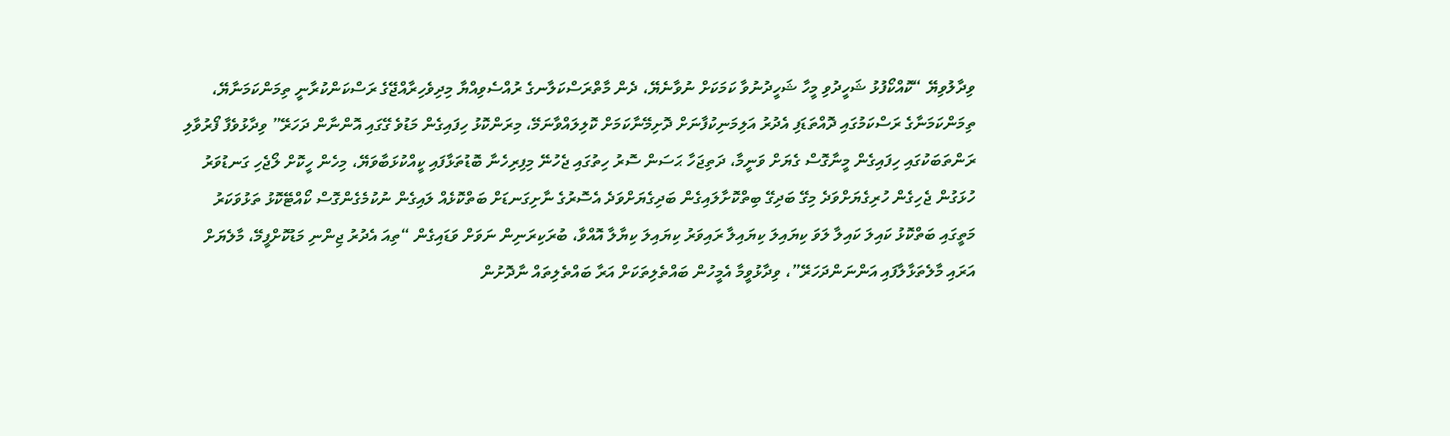ވިދާލުވިޔޭ “ކޮއްކޯފުޅު ޝަހީދުވި މީހާ ޝަހީދުނުވާ ކަމަކަށް ނުވާނެޔޭ، ދެން މާތްރަސްކަލާނގެ ރުއްސެވިއްޔާ މިދިވެހިރާއްޖޭގެ ރަސްކަންކުރާނީ ތިމަންކަމަނާޔޭ، ތިމަންކަމަނާގެ ރަސްކަމުގައި ދޮއްތަޑަފި އެދުރު އަލިމަނިކުފާނަށް ދޮށިމޭނާކަމަށް ކޮލިލައްވާނަމޭ، މިރަންކޮޅު ހިފައިގެން މަޑުވެ ގޭގައި އޮންނާން ދަހަރޭ” ވިދާޅުވެފާ ފޯރުވާލި ރަންތަބަކުގައި ހިފައިގެން މީނާގޮސް ގެޔަށް ވަނީމާ، ދަތިޖަހާ ޙަސަން ސޮރު ހިތުގައި ޖެހުނޭ މިފިރިހެނާ ބޮޑުތަޅާފައި ކީއްކުޅަބާވަޔޭ، މިހެން ހީކޮށް ލޯޖެހި ގަނޑުވަރު ހުޅަގުން ޖެހިގެން ހުރިގެޔަށްވަދެ މިގޭ ބަދިގޭ ބިތްކޮށާލައިގެން ބަދިގެޔަށްވަދެ އެސޮރުގެ ނާށިގަނޑަށް ބަތްކޮޅެއް ލައިގެން ނުކުމެގެންގޮސް ކޯއްޓޭކޮޅު ތަޅުވަކަރު މަތީގައި ބަތްކޮޅު ކައިލަ ކައިލާ ލަވަ ކިޔައިލަ ކިޔައިލާ ރައިވަރު ކިޔައިލަ ކިޔާލާ އޮއްވާ، ބުރަކިރަނިން ނަވަށް ވަޑައިގެން “ތިއަ އެދުރު ޖިންނި މަޑުކޮށްފީމޭ، މާލެޔަށް އަރައި މާލެތަޅާލާފައި އަންނަންދަހަރޭ”، ވިދާޅުވީމާ އެމީހުން ބައްތެލިތަކަށް އަރާ ބައްތެލިތައް ނާދޮށުން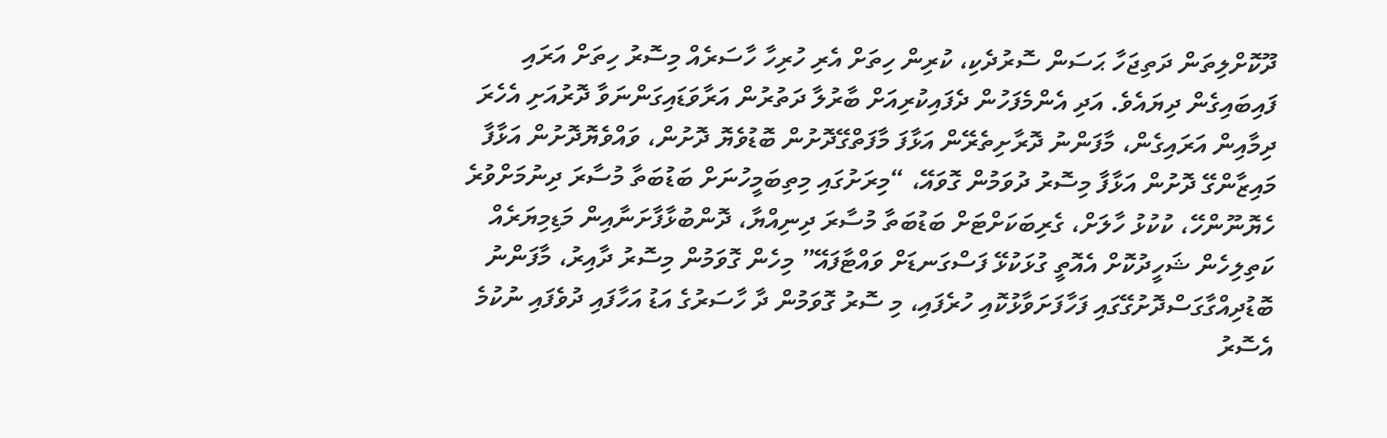ދޫކޮށްލިތަން ދަތިޖަހާ ޙަސަން ސޮރުދެކި، ކުރިން ހިތަށް އެރި ހުރިހާ ހާސަރެއް މިސޮރު ހިތަށް އަރައި ފައިބައިގެން ދިޔައެވެ. އަދި އެންމެފަހުން ދެފައިކުރިއަށް ބާރުލާ ދަތުރުން އަރާވަޑައިގަންނަވާ ދޮރުއަށި އެހެރަ ދިމާއިން އަރައިގެން، މާފަންނު ދޮރާށިތެރޭން އަޅާފަ މާފަތްގޭދޮށުން ބޮޑުވެޔޮ ދޮށުން، ވައްވެޔޮދޮށުން އަޅާފާ މައިޒާންގޭ ދޮށުން އަޅާފާ މިސޮރު ދުވަމުން ގޮވައޭ، “މިރަށުގައި މިތިބަމީހުނަށް ބަޑުބަތާ މުސާރަ ދިނުމަށްވުރެ ހެޔޮނޫންހޭ، ކުކުޅު ހާލަށް، ގެރިބަކަށްޓަށް ބަޑުބަތާ މުސާރަ ދިނިއްޔާ، ދޮންބުޅާފާށަނާއިން މަޑިމިޔަރެއް ކަތިލިހެން ޝަހީދުކޮށް އެއޮތީ ގުޅަކުޅޭ ފަސްގަނޑަށް ވައްޓާފައޭ” މިހެން ގޮވަމުން މިސޮރު ދާއިރު، މާފަންނު ބޮޑުދިއްގާގަސްދޮށުގޭގައި ފަހާފަށަވާޅުކޮއި ހުރެފައި، މި ސޮރު ގޮވަމުން ދާ ހާސަރުގެ އަޑު އަހާފައި ދުވެފައި ނުކުމެ އެސޮރު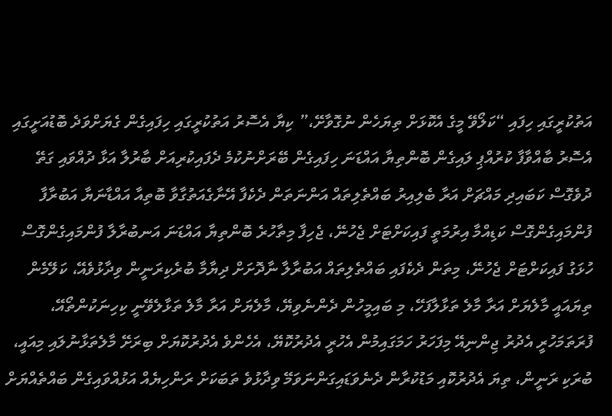އަތުކުރީގައި ހިފައި “ކަލޯވޭ މީގެ އެކޮޅަށް ތިޔަހެން ނުގޮވާށޭ،” ކިޔާ އެސޮރު އަތުކުރީގައި ހިފައިގެން ގެޔަށްވަދެ ބޮޑުއަށީގައި އެސޮރު ބާއްވާފާ ކުރުއްޕި ލައިގެން ބޮންތިޔާ އައްޑަނަ ހިފައިގެން ބޭރަށްނުކުމެ ދެފައިކުރިއަށް ބާރުލާ އަޅާ ދުއްވައި ގަތޭ ދުވެގޮސް ކަބައިދި މައްޗަށް އަރާ ބެލިއިރު ބައްތެލިތައް އަންނަތަން ދެކެފާ އޭނާގެއަތުގާވާ ބޮތިއާ އައްޑާނަޔާ އަބުރާފާ ފުންމައިގެންގޮސް ކަޑިއްމާ އިރުމަތީ ފައިކަށްޓަށް ޖެހުނޭ، ޖެހިފާ މިތާހުރެ ބޮންތިޔާ އައްޑަނަ އަނބުރާލާ ފުންމައިގެންގޮސް ހުޅަގު ފައިކަށްޓަށް ޖެހުނޭ، މިތަން ދެކެފައި ބައްތެލިތައް އަބުރާލާ ނާދޮށަށް ދިޔާމާ ބުރެކިރަނީން ވިދާޅުވެއޭ، ކަލޭމެން ތިޔައައީ މާލެޔަށް އަރާ މާލެ ތަޅާލާފަހޭ، މި ބައިމީހުން ދެންނެވިޔޭ، މާލެޔަށް އަރާ މާލެ ތަޅާލެވޭނީ ކިހިނަކުންތޯއޭ، ފުރަތަމަހުރީ އެދުރު ޖިންނިއޭ މިފަހަރު ހަމަގައިމުން އެހުރީ އެދުރުކޮޔޭ، އެހެންވެ އެދުރުކޮޔަށް ބިރަށޭ މާލެތަޅާނުލައި މިއައީ، ބުރަކި ރަނީން، ތިޔަ އެދުރުކޮއި މަޑުކުރާން ދެނެވަޑައިގަންނަވަމޭ ވިދާޅުވެ ތަބަކަށް ރަންހިޔެއް އަޅުއްވައިގެން ބައްތެއްޔަށް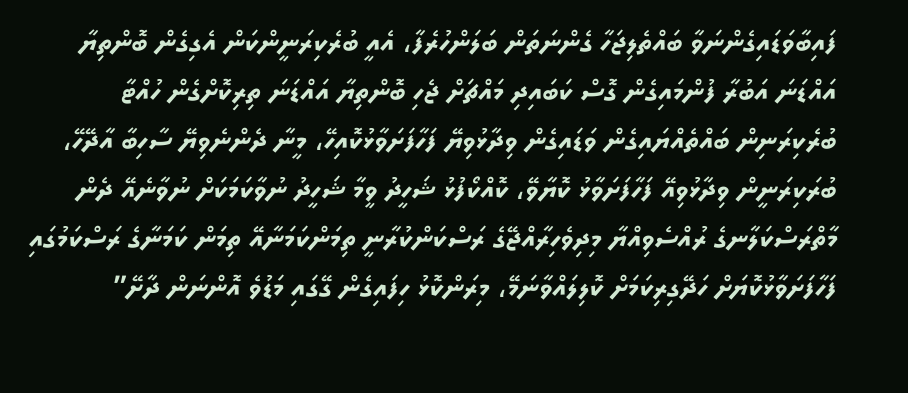ފައިބާވަޑައިގެންނަވާ ބައްތެލިޖަހާ ގެންނަތަން ބަލަންހުރެފާ، އެއީ ބުރެކިރަނީންކަން އެގިގެން ބޮންތިޔާ އައްޑަނަ އަބުރާ ފުންމައިގެން ގޮސް ކަބައިދި މައްޗަށް ޖެހި ބޮންތިޔާ އައްޑަނަ ތިރިކޮށްގެން ހުއްޓާ ބުރެކިރަނިން ބައްތެއްޔައިގެން ވަޑައިގެން ވިދާޅުވިޔޭ ފަހާފަށަވާޅުކޮއިހޭ، މީނާ ދެންނެވިޔޭ ސާހިބާ އާދޭހޭ، ބުރަކިރަނީން ވިދާޅުވިއޭ ފަހާފަށަވާޅު ކޮޔާވޭ، ކޮއްކޯފުޅު ޝަހީދު ވީމާ ޝަހީދު ނުވާކަމަކަށް ނުވާނެއޭ ދެން މާތްރަސްކަލާނގެ ރުއްސެވިއްޔާ މިދިވެހިރާއްޖޭގެ ރަސްކަންކުރާނީ ތިމަންކަމަނާއޭ ތިމަން ކަމަނާގެ ރަސްކަމުގައި ފަހާފަށަވާޅުކޮޔަށް ހަދޭގިރިކަމަށް ކޮލިލައްވާނަމޭ، މިރަންކޮޅު ހިފައިގެން ގޭގައި މަޑުވެ އޮންނަން ދާށޭ”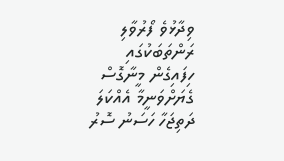ވިދާޅުވެ ފޯރުވާލި ރަންތަބަކުގައި ހިފައިގެން މީނާގޮސް ގެޔަށްވަނީމާ އެއްކަލަ ދަތިޖަހާ ހަސަނު ސޮރު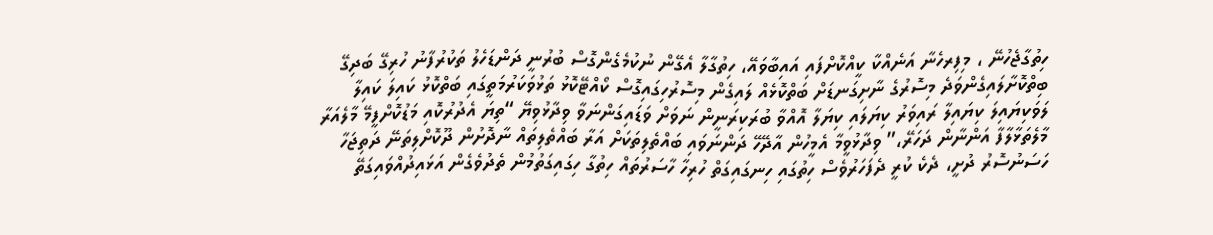ހިތުގާޖެހުނޭ ، މިފިރހެނާ އަނެއްކާ ކީއްކޮށްފައި އައިބާވައޭ، ހިތުގާލާ އެގޭން ނުކުމެގެންގޮސް ބުރުނީ ދަންޑަހެލު ތަކުރުފާނު ހުރިގޭ ބަދިގޭ ބިތްކޮށާލައިގެންވަދެ މިސޮރުގެ ނާށިގަނޑަށް ބަތްކޮޅެއް ލައިގެން މިސޮރުހިގައިގޮސް ކޯއްޓޭކޮޅު ތަޅުވަކަރުމަތީގައި ބަތްކޮޅު ކައިލަ ކައިލާ ލަވަކިޔައިލަ ކިޔައިލާ ރައިވަރު ކިޔަލައި ކިޔަލާ އޮއްވާ ބުރަކިރަނީން ނަވަށް ވަޑައިގަންނަވާ ވިދާޅުވިޔޭ “ތިޔަ އެދުރުކޮއި މަޑުކޮށްފީމޭ މާލެއަރާ މާލެތަޅާލާފާ އަންނާން ދަހަރޭ،” ވިދާޅުވީމާ އެމީހުން އާދޭހޭ ދަންނަވައި ބައްތެލިތަކަށް އަރާ ބައްތެލިތައް ނާދޮށުން ދޫކޮށްލިތަނޭ ދަތިޖަހާ ހަސަނުސޮރު ދުށީ، ދެކެ ކުރީ ދެފަހަރުވެސް ހިތުގައި ހިނގައިގަތް ހުރިހާ ހާސަރުތައް ހިތުގާ ހިގައިގަތުމުން ތެދުވެގެން އަޅައިދުއްވައިގަތޭ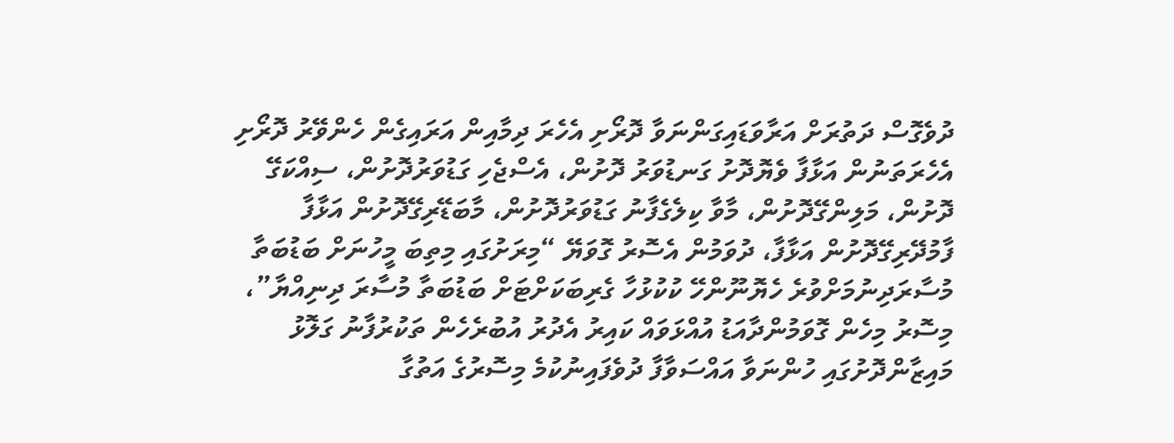ދުވެގޮސް ދަތުރަށް އަރާވަޑައިގަންނަވާ ދޮރޯށި އެހެރަ ދިމާއިން އަރައިގެން ހެންވޭރު ދޮރޯށި އެހެރަތަނުން އަޅާފާ ވެޔޮދޮށު ގަނޑުވަރު ދޮށުން، އެސްޖެހި ގަޑުވަރުދޮށުން، ސިއްކަގޭ ދޮށުން، މަލިންގޭދޮށުން، މާވާ ކިލެގެފާނު ގަޑުވަރުދޮށުން، މާބަޑޭރިގޭދޮށުން އަޅާފާ ފާމުދޭރިގޭދޮށުން އަޅާފާ، ދުވަމުން އެސޮރު ގޮވަޔޭ “މިރަށުގައި މިތިބަ މީހުނަށް ބަޑުބަތާ މުސާރަދިނުމަށްވުރެ ހެޔޮނޫންހޭ ކުކުޅުހާ ގެރިބަކަށްޓަށް ބަޑުބަތާ މުސާރަ ދިނިއްޔާ”، މިސޮރު މިހެން ގޮވަމުންދާއަޑު އުއްޅަވައް ކައިރު އެދުރު އުބުރެހެން ތަކުރުފާނު ގަލޮޅު މައިޒާންދޮށުގައި ހުންނަވާ އައްސަވާފާ ދުވެފައިނުކުމެ މިސޮރުގެ އަތުގާ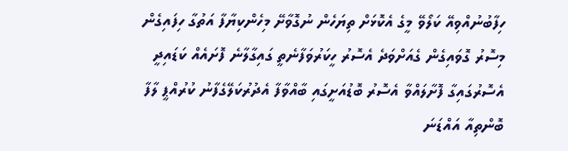ހިފާބުނުއްވިއޭ ކަލޯވޭ މީގެ އެކޮޅަށް ތިޔަހެން ނުގޮވާށޭ މިހެންކިޔާފާ އަތުގާ ހިފައިގެން މިސޮރު ގޮވައިގެން ގެއަށްވަދެ އެސޮރު ހީކަރުވަފާނެތީ ގައިގާލާނެ ފޮށައެއް ކަޑައިދީ އެސޮރުގައިގާ ފޮށާލައްވާ އެސޮރު ބޮޑުއަށީގައި ބާއްވާފާ އެދުރުކަލޭގެފާނު ކުރުއްޕީ ލާފާ ބޮންތިއާ އައްޑަނަ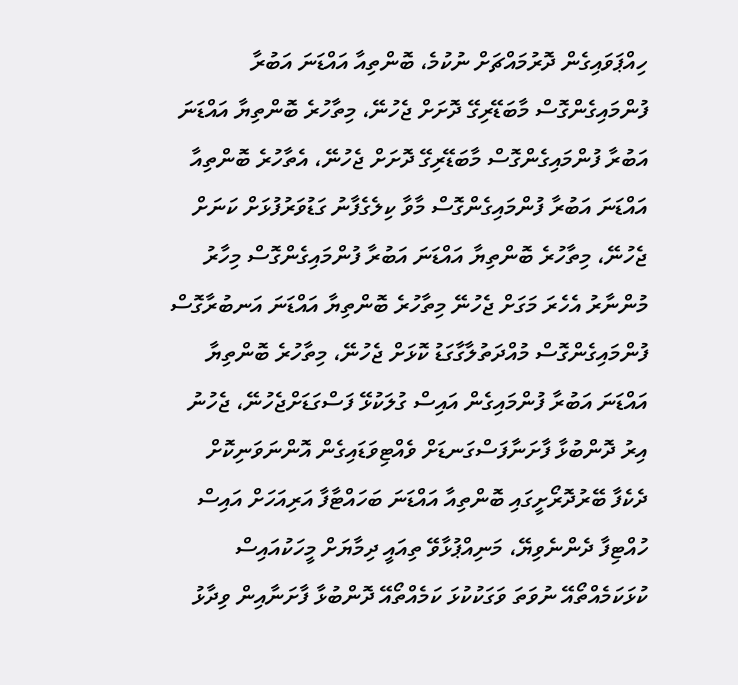ހިއްޕަވައިގެން ދޮރުމައްޗަށް ނުކުމެ، ބޮންތިއާ އައްޑަނަ އަބުރާ ފުންމައިގެންގޮސް މާބަޑޭރިގޭ ދޮށަށް ޖެހުނޭ، މިތާހުރެ ބޮންތިޔާ އައްޑަނަ އަބުރާ ފުންމައިގެންގޮސް މާބަޑޭރިގޭ ދޮށަށް ޖެހުނޭ، އެތާހުރެ ބޮންތިއާ އައްޑަނަ އަބުރާ ފުންމައިގެންގޮސް މާވާ ކިލެގެފާނު ގަޑުވަރުފުޅަށް ކަނަށް ޖެހުނޭ، މިތާހުރެ ބޮންތިޔާ އައްޑަނަ އަބުރާ ފުންމައިގެންގޮސް މިހާރު މުންނާރު އެހެރަ މަގަށް ޖެހުނޭ މިތާހުރެ ބޮންތިޔާ އައްޑަނަ އަނބުރާގޮސް ފުންމައިގެންގޮސް މުއްދަތުލާގާގަޑު ކޮޅަށް ޖެހުނޭ، މިތާހުރެ ބޮންތިޔާ އައްޑަނަ އަބުރާ ފުންމައިގެން އައިސް ގުލަކުޅޭ ފަސްގަޑަށްޖެހުނޭ، ޖެހުނު އިރު ދޮންބުޅާ ފާށަނާފަސްގަނޑަށް ވެއްޓިވަޑައިގެން އޮންނަވަނިކޮށް ދެކެފާ ބޭރުދޮރޯށީގައި ބޮންތިއާ އައްޑަނަ ބަހައްޓާފާ އަރިއަހަށް އައިސް ހުއްޓިފާ ދެންނެވިޔޭ، މަނިއްޕުޅާވޭ ތިއައީ ދިމާޔަށް މީހަކުއައިސް ކުޅަކަމެއްތޯއޭ ނުވަތަ ވަގަކުކުޅަ ކަމެއްތޯއޭ ދޮންބުޅާ ފާށަނާއިން ވިދާޅު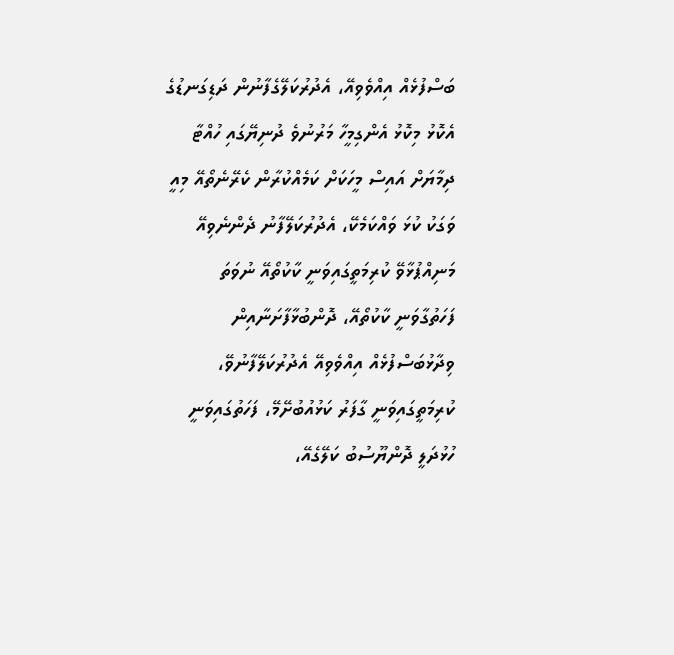ބަސްފުޅެއް އިއްވެވިއޭ، އެދުރުކަލޭގެފާނުން ދަޑިގަނޑުގެ އެކޮޅު މިކޮޅު އެންގިމީހާ މަރުނުވެ ދުނިޔޭގައި ހުއްޓާ ދިމާޔަށް އައިސް މީހަކަށް ކަމެއްކުރާން ކެރޭނެތޯއޭ މިއީ ވަގަކު ކުޅަ ވައްކަމެކޭ، އެދުރުކަލޭފާނު ދެންނެވިއޭ މަނިއްޕުޅާވޭ ކުރިމަތީގައިވަނީ ކާކުތޯއޭ ނުވަތަ ފަހަތުގާވަނީ ކާކުތޯއޭ، ދޮންބުޅާފާށަނާއިން ވިދާޅުބަސްފުޅެއް އިއްވެވިއޭ އެދުރުކަލޭފާނުވޭ، ކުރިމަތީގައިވަނީ ގާފަރު ކަޅުއުބުށޭމޭ، ފަހަތުގައިވަނީ ހުޅުދަލީ ދޮންޔޫސުބު ކަލޭގެއޭ،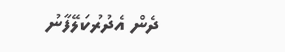ދެން އެދުރުކަލޭފާނު